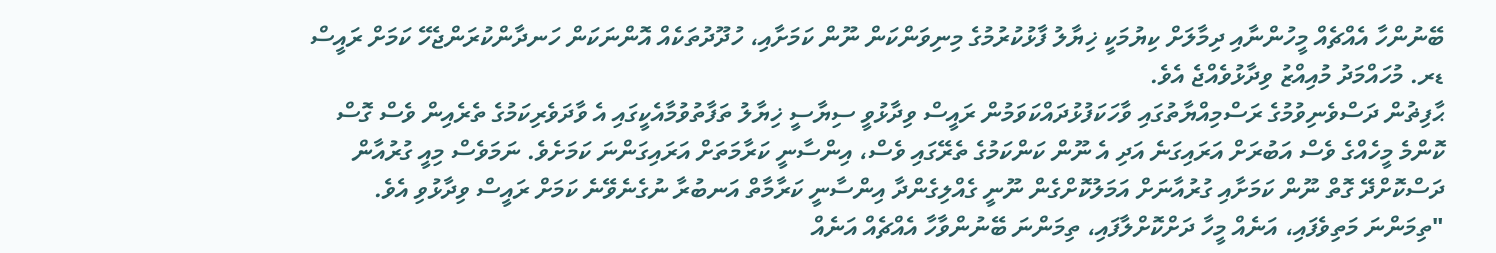ބޭނުންހާ އެއްޗެއް މީހުންނާއި ދިމާލަށް ކިޔުމަކީ ޚިޔާލު ފާޅުކުރުމުގެ މިނިވަންކަން ނޫން ކަމަށާއި، ހުދޫދުތަކެއް އޮންނަކަން ހަނދާންކުރަންޖެހޭ ކަމަށް ރައީސް ޑރ. މުހައްމަދު މުއިއްޒު ވިދާޅުވެއްޖެ އެވެ.
ޙާފިޡުން ދަސްވެނިވުމުގެ ރަސްމިއްޔާތުގައި ވާހަކަފުޅުދައްކަވަމުން ރައީސް ވިދާޅުވީ ސިޔާސީ ޚިޔާލު ތަފާތުވުމާއެކީގައި އެ ވާދަވެރިކަމުގެ ތެރެއިން ވެސް ގޮސް ކޮންމެ މީހެއްގެ ވެސް އަބުރަށް އަރައިގަނެ އަދި އެ ނޫން ކަންކަމުގެ ތެރޭގައި ވެސް، އިންސާނީ ކަރާމަތަށް އަރައިގަންނަ ކަމަށެވެ. ނަމަވެސް މިއީ ގުރުއާން ދަސްކޮށްދޭ ގޮތް ނޫން ކަމަށާއި ގުރުއާނަށް އަމަލުކޮށްގެން ނޫނީ ގެއްލިގެންދާ އިންސާނީ ކަރާމާތް އަނބުރާ ނުގެނެވޭނެ ކަމަށް ރައީސް ވިދާޅުވި އެވެ.
"ތިމަންނަ މަތިވެފައި، އަނެއް މީހާ ދަށްކޮށްލާފައި، ތިމަންނަ ބޭނުންވާހާ އެއްޗެއް އަނެއް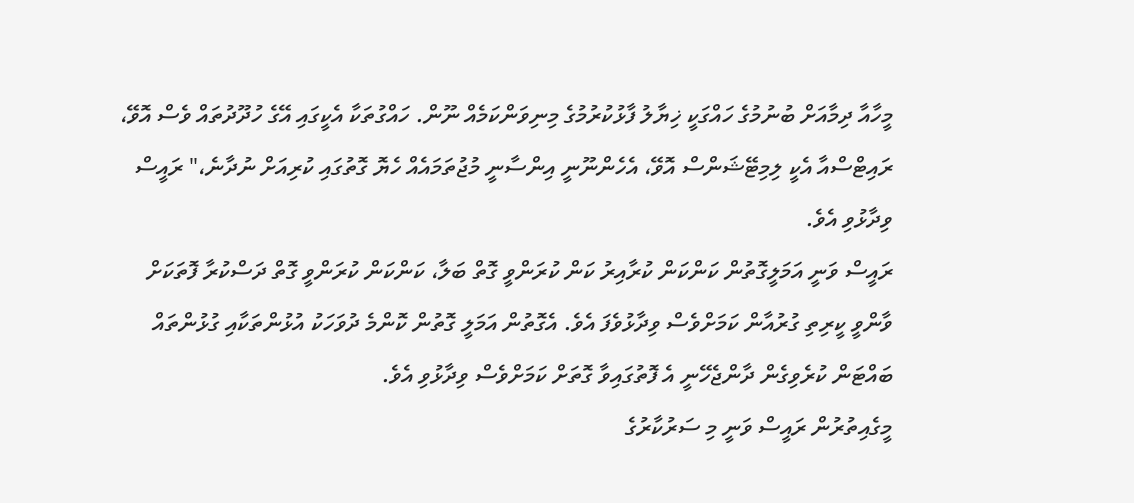މީހާއާ ދިމާއަށް ބުނުމުގެ ހައްގަކީ ޚިޔާލު ފާޅުކުރުމުގެ މިނިވަންކަމެއް ނޫން. ހައްގުތަކާ އެކީގައި އޭގެ ހުދޫދުތައް ވެސް އޮވޭ، ރައިޓްސްއާ އެކީ ލިމިޓޭޝަންސް އޮވޭ، އެހެންނޫނީ އިންސާނީ މުޖުތަމައެއް ހެޔޮ ގޮތުގައި ކުރިއަށް ނުދާނެ،" ރައީސް ވިދާޅުވި އެވެ.
ރައީސް ވަނީ އަމަލީގޮތުން ކަންކަން ކުރާއިރު ކަން ކުރަންވީ ގޮތް ބަލާ، ކަންކަން ކުރަންވީ ގޮތް ދަސްކުރާ ފޮތަކަށް ވާންވީ ކީރިތި ގުރުއާން ކަމަށްވެސް ވިދާޅުވެފަ އެވެ. އެގޮތުން އަމަލީ ގޮތުން ކޮންމެ ދުވަހަކު އުޅުންތަކާއި ގުޅުންތައް ބައްޓަން ކުރެވިގެން ދާންޖެހޭނީ އެ ފޮތުގައިވާ ގޮތަށް ކަމަށްވެސް ވިދާޅުވި އެވެ.
މީގެއިތުރުން ރައީސް ވަނީ މި ސަރުކާރުގެ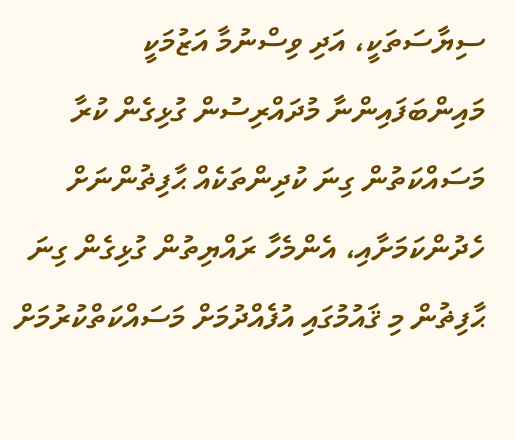ސިޔާސަތަކީ، އަދި ވިސްނުމާ އަޒުމަކީ މައިންބަފައިންނާ މުދައްރިސުން ގުޅިގެން ކުރާ މަސައްކަތުން ގިނަ ކުދިންތަކެއް ޙާފިޡުންނަށް ހެދުންކަމަށާއި، އެންމެހާ ރައްޔިތުން ގުޅިގެން ގިނަ ޙާފިޡުން މި ޤައުމުގައި އުފެއްދުމަށް މަސައްކަތްކުރުމަށް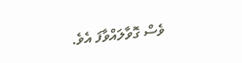ވެސް ގޮވާލައްވާފަ އެވެ.